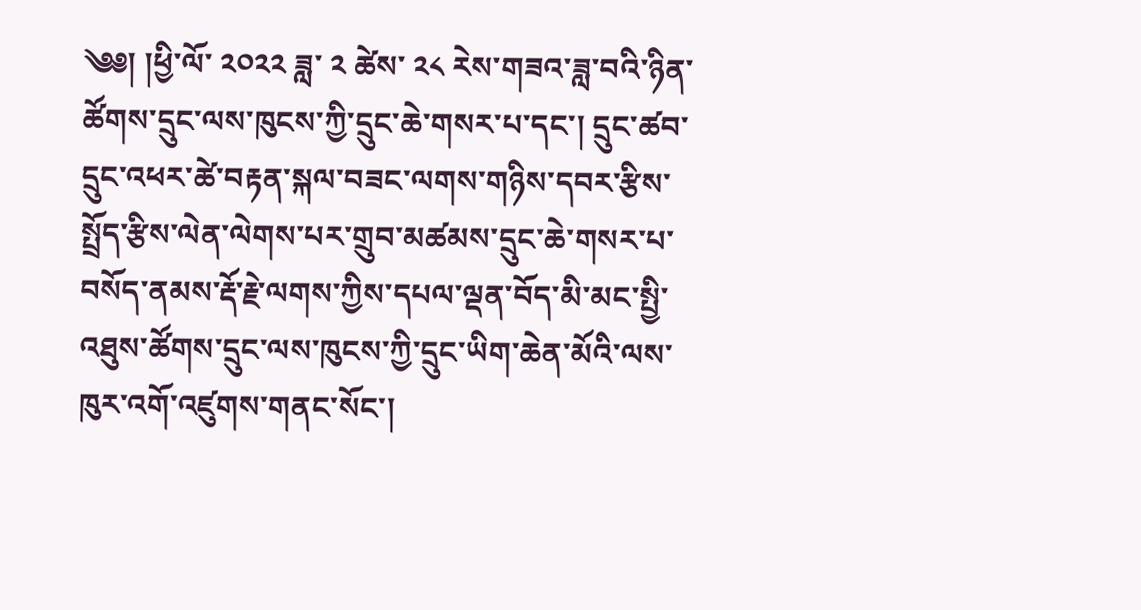༄༅། །ཕྱི་ལོ་ ༢༠༢༢ ཟླ་ ༢ ཚེས་ ༢༨ རེས་གཟའ་ཟླ་བའི་ཉིན་ཚོགས་དྲུང་ལས་ཁུངས་ཀྱི་དྲུང་ཆེ་གསར་པ་དང་། དྲུང་ཚབ་དྲུང་འཕར་ཚེ་བརྟན་སྐལ་བཟང་ལགས་གཉིས་དབར་རྩིས་སྤྲོད་རྩིས་ལེན་ལེགས་པར་གྲུབ་མཚམས་དྲུང་ཆེ་གསར་པ་བསོད་ནམས་རྡོ་རྗེ་ལགས་ཀྱིས་དཔལ་ལྡན་བོད་མི་མང་སྤྱི་འཐུས་ཚོགས་དྲུང་ལས་ཁུངས་ཀྱི་དྲུང་ཡིག་ཆེན་མོའི་ལས་ཁུར་འགོ་འཛུགས་གནང་སོང་།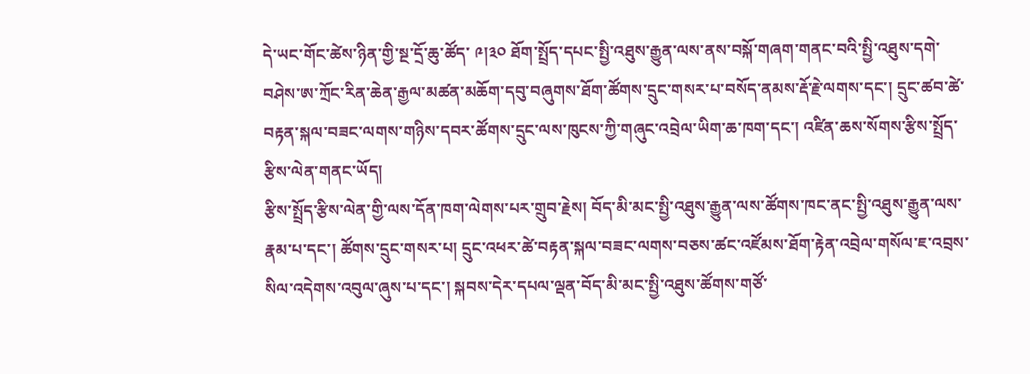དེ་ཡང་གོང་ཚེས་ཉིན་གྱི་སྔ་དྲོ་ཆུ་ཚོད་ ༩།༣༠ ཐོག་སྤྲོད་དཔང་སྤྱི་འཐུས་རྒྱུན་ལས་ནས་བསྐོ་གཞག་གནང་བའི་སྤྱི་འཐུས་དགེ་བཤེས་ཨ་ཀྲོང་རིན་ཆེན་རྒྱལ་མཚན་མཆོག་དབུ་བཞུགས་ཐོག་ཚོགས་དྲུང་གསར་པ་བསོད་ནམས་རྡོ་རྗེ་ལགས་དང་། དྲུང་ཚབ་ཚེ་བརྟན་སྐལ་བཟང་ལགས་གཉིས་དབར་ཚོགས་དྲུང་ལས་ཁུངས་ཀྱི་གཞུང་འབྲེལ་ཡིག་ཆ་ཁག་དང་། འཛིན་ཆས་སོགས་རྩིས་སྤྲོད་རྩིས་ལེན་གནང་ཡོད།
རྩིས་སྤྲོད་རྩིས་ལེན་གྱི་ལས་དོན་ཁག་ལེགས་པར་གྲུབ་རྗེས། བོད་མི་མང་སྤྱི་འཐུས་རྒྱུན་ལས་ཚོགས་ཁང་ནང་སྤྱི་འཐུས་རྒྱུན་ལས་རྣམ་པ་དང་། ཚོགས་དྲུང་གསར་པ། དྲུང་འཕར་ཚེ་བརྟན་སྐལ་བཟང་ལགས་བཅས་ཚང་འཛོམས་ཐོག་རྟེན་འབྲེལ་གསོལ་ཇ་འབྲས་སིལ་འདེགས་འབུལ་ཞུས་པ་དང་། སྐབས་དེར་དཔལ་ལྡན་བོད་མི་མང་སྤྱི་འཐུས་ཚོགས་གཙོ་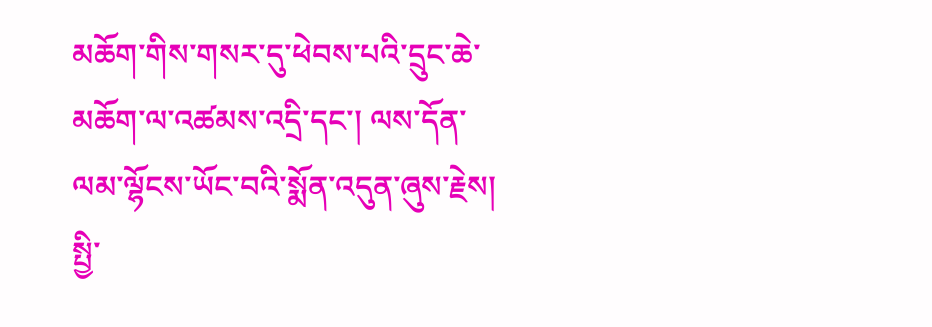མཆོག་གིས་གསར་དུ་ཕེབས་པའི་དྲུང་ཆེ་མཆོག་ལ་འཚམས་འདྲི་དང་། ལས་དོན་ལམ་ལྷོངས་ཡོང་བའི་སྨོན་འདུན་ཞུས་རྗེས། སྤྱི་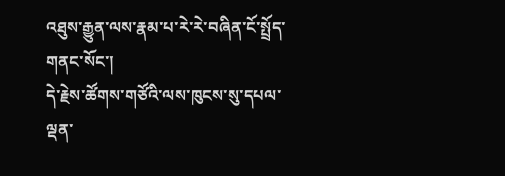འཐུས་རྒྱུན་ལས་རྣམ་པ་རེ་རེ་བཞིན་ངོ་སྤྲོད་གནང་སོང་།
དེ་རྗེས་ཚོགས་གཙོའི་ལས་ཁུངས་སུ་དཔལ་ལྡན་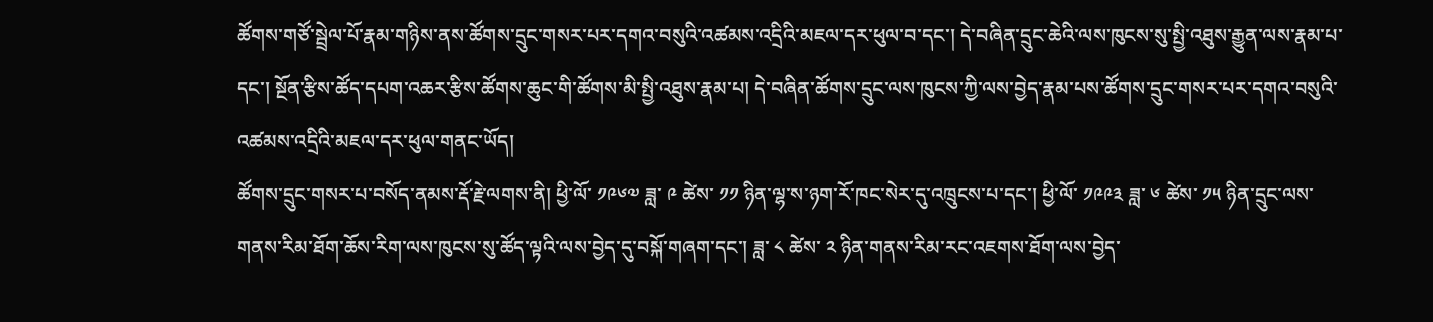ཚོགས་གཙོ་སྦྲེལ་པོ་རྣམ་གཉིས་ནས་ཚོགས་དྲུང་གསར་པར་དགའ་བསུའི་འཚམས་འདྲིའི་མཇལ་དར་ཕུལ་བ་དང་། དེ་བཞིན་དྲུང་ཆེའི་ལས་ཁུངས་སུ་སྤྱི་འཐུས་རྒྱུན་ལས་རྣམ་པ་དང་། སྔོན་རྩིས་ཚོད་དཔག་འཆར་རྩིས་ཚོགས་ཆུང་གི་ཚོགས་མི་སྤྱི་འཐུས་རྣམ་པ། དེ་བཞིན་ཚོགས་དྲུང་ལས་ཁུངས་ཀྱི་ལས་བྱེད་རྣམ་པས་ཚོགས་དྲུང་གསར་པར་དགའ་བསུའི་འཚམས་འདྲིའི་མཇལ་དར་ཕུལ་གནང་ཡོད།
ཚོགས་དྲུང་གསར་པ་བསོད་ནམས་རྡོ་རྗེ་ལགས་ནི། ཕྱི་ལོ་ ༡༩༦༧ ཟླ་ ༩ ཚེས་ ༡༡ ཉིན་ལྷ་ས་ཉག་རོ་ཁང་སེར་དུ་འཁྲུངས་པ་དང་། ཕྱི་ལོ་ ༡༩༩༣ ཟླ་ ༦ ཚེས་ ༡༥ ཉིན་དྲུང་ལས་གནས་རིམ་ཐོག་ཆོས་རིག་ལས་ཁུངས་སུ་ཚོད་ལྟའི་ལས་བྱེད་དུ་བསྐོ་གཞག་དང་། ཟླ་ ༨ ཚེས་ ༢ ཉིན་གནས་རིམ་རང་འཇགས་ཐོག་ལས་བྱེད་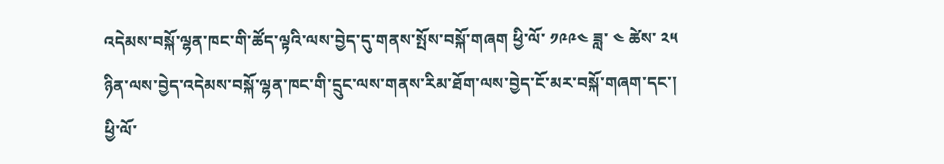འདེམས་བསྐོ་ལྷན་ཁང་གི་ཚོད་ལྟའི་ལས་བྱེད་དུ་གནས་སྤོས་བསྐོ་གཞག ཕྱི་ལོ་ ༡༩༩༤ ཟླ་ ༤ ཚེས་ ༢༥ ཉིན་ལས་བྱེད་འདེམས་བསྐོ་ལྷན་ཁང་གི་དྲུང་ལས་གནས་རིམ་ཐོག་ལས་བྱེད་ངོ་མར་བསྐོ་གཞག་དང་། ཕྱི་ལོ་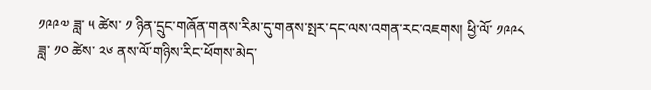༡༩༩༧ ཟླ་ ༥ ཚེས་ ༡ ཉིན་དྲུང་གཞོན་གནས་རིམ་དུ་གནས་སྤར་དང་ལས་འགན་རང་འཇགས། ཕྱི་ལོ་ ༡༩༩༨ ཟླ་ ༡༠ ཚེས་ ༢༦ ནས་ལོ་གཉིས་རིང་ཕོགས་མེད་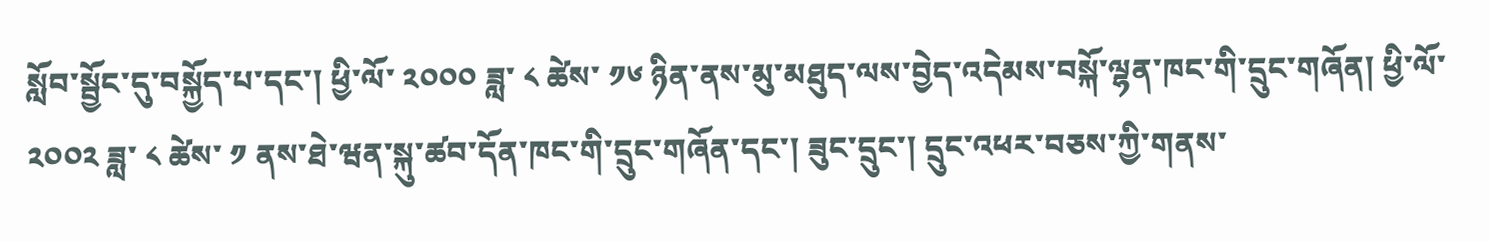སློབ་སྦྱོང་དུ་བསྐྱོད་པ་དང་། ཕྱི་ལོ་ ༢༠༠༠ ཟླ་ ༨ ཚེས་ ༡༦ ཉིན་ནས་མུ་མཐུད་ལས་བྱེད་འདེམས་བསྐོ་ལྷན་ཁང་གི་དྲུང་གཞོན། ཕྱི་ལོ་ ༢༠༠༢ ཟླ་ ༨ ཚེས་ ༡ ནས་ཐེ་ཝན་སྐུ་ཚབ་དོན་ཁང་གི་དྲུང་གཞོན་དང་། ཟུང་དྲུང་། དྲུང་འཕར་བཅས་ཀྱི་གནས་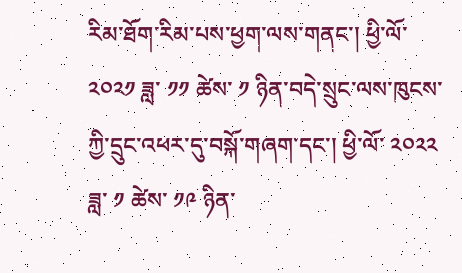རིམ་ཐོག་རིམ་པས་ཕྱག་ལས་གནང་། ཕྱི་ལོ་ ༢༠༢༡ ཟླ་ ༡༡ ཚེས་ ༡ ཉིན་བདེ་སྲུང་ལས་ཁུངས་ཀྱི་དྲུང་འཕར་དུ་བསྐོ་གཞག་དང་། ཕྱི་ལོ་ ༢༠༢༢ ཟླ་ ༡ ཚེས་ ༡༩ ཉིན་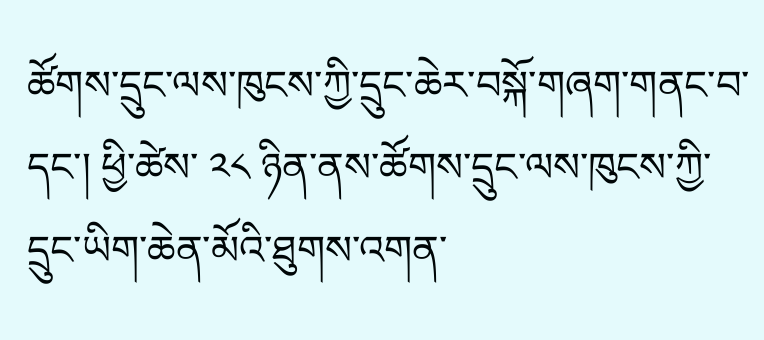ཚོགས་དྲུང་ལས་ཁུངས་ཀྱི་དྲུང་ཆེར་བསྐོ་གཞག་གནང་བ་དང་། ཕྱི་ཚེས་ ༢༨ ཉིན་ནས་ཚོགས་དྲུང་ལས་ཁུངས་ཀྱི་དྲུང་ཡིག་ཆེན་མོའི་ཐུགས་འགན་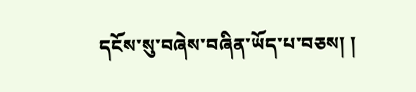དངོས་སུ་བཞེས་བཞིན་ཡོད་པ་བཅས། །